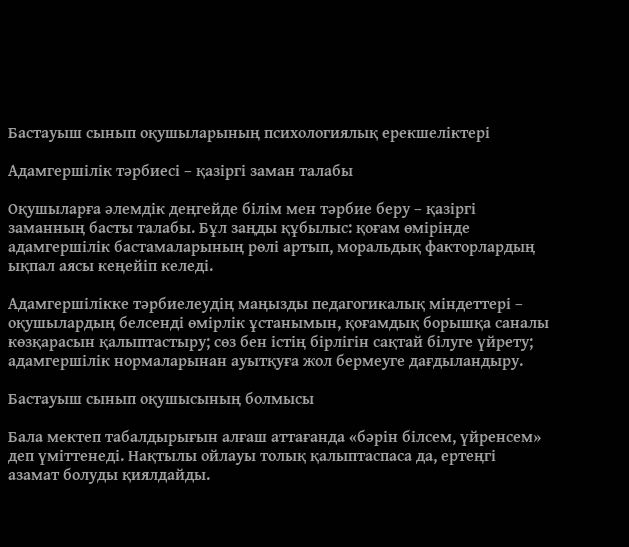Бастауыш сынып оқушыларының психологиялық ерекшеліктері

Адамгершілік тәрбиесі – қазіргі заман талабы

Оқушыларға әлемдік деңгейде білім мен тәрбие беру – қазіргі заманның басты талабы. Бұл заңды құбылыс: қоғам өмірінде адамгершілік бастамаларының рөлі артып, моральдық факторлардың ықпал аясы кеңейіп келеді.

Адамгершілікке тәрбиелеудің маңызды педагогикалық міндеттері – оқушылардың белсенді өмірлік ұстанымын, қоғамдық борышқа саналы көзқарасын қалыптастыру; сөз бен істің бірлігін сақтай білуге үйрету; адамгершілік нормаларынан ауытқуға жол бермеуге дағдыландыру.

Бастауыш сынып оқушысының болмысы

Бала мектеп табалдырығын алғаш аттағанда «бәрін білсем, үйренсем» деп үміттенеді. Нақтылы ойлауы толық қалыптаспаса да, ертеңгі азамат болуды қиялдайды.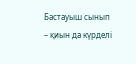Бастауыш сынып – қиын да күрделі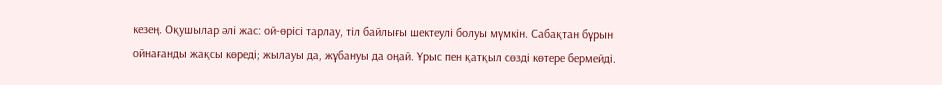кезең. Оқушылар әлі жас: ой-өрісі тарлау, тіл байлығы шектеулі болуы мүмкін. Сабақтан бұрын ойнағанды жақсы көреді; жылауы да, жұбануы да оңай. Ұрыс пен қатқыл сөзді көтере бермейді.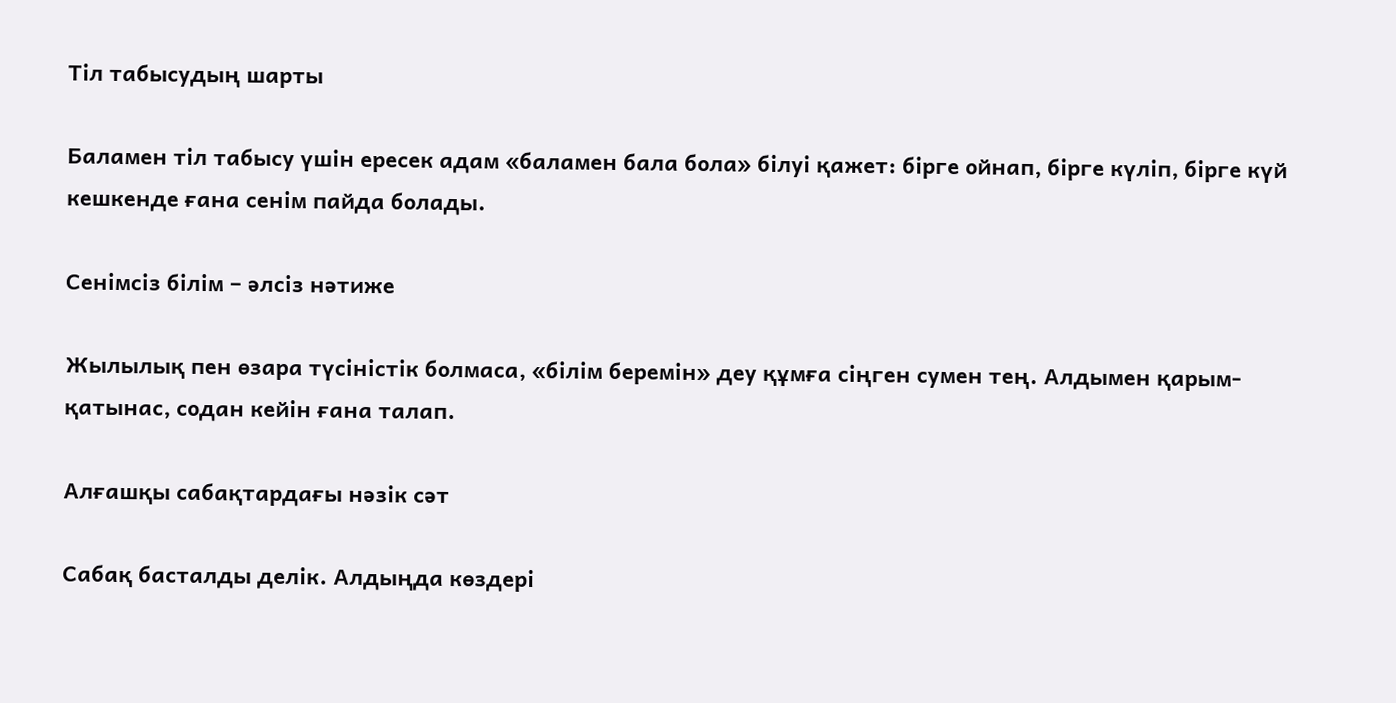Тіл табысудың шарты

Баламен тіл табысу үшін ересек адам «баламен бала бола» білуі қажет: бірге ойнап, бірге күліп, бірге күй кешкенде ғана сенім пайда болады.

Сенімсіз білім – әлсіз нәтиже

Жылылық пен өзара түсіністік болмаса, «білім беремін» деу құмға сіңген сумен тең. Алдымен қарым-қатынас, содан кейін ғана талап.

Алғашқы сабақтардағы нәзік сәт

Сабақ басталды делік. Алдыңда көздері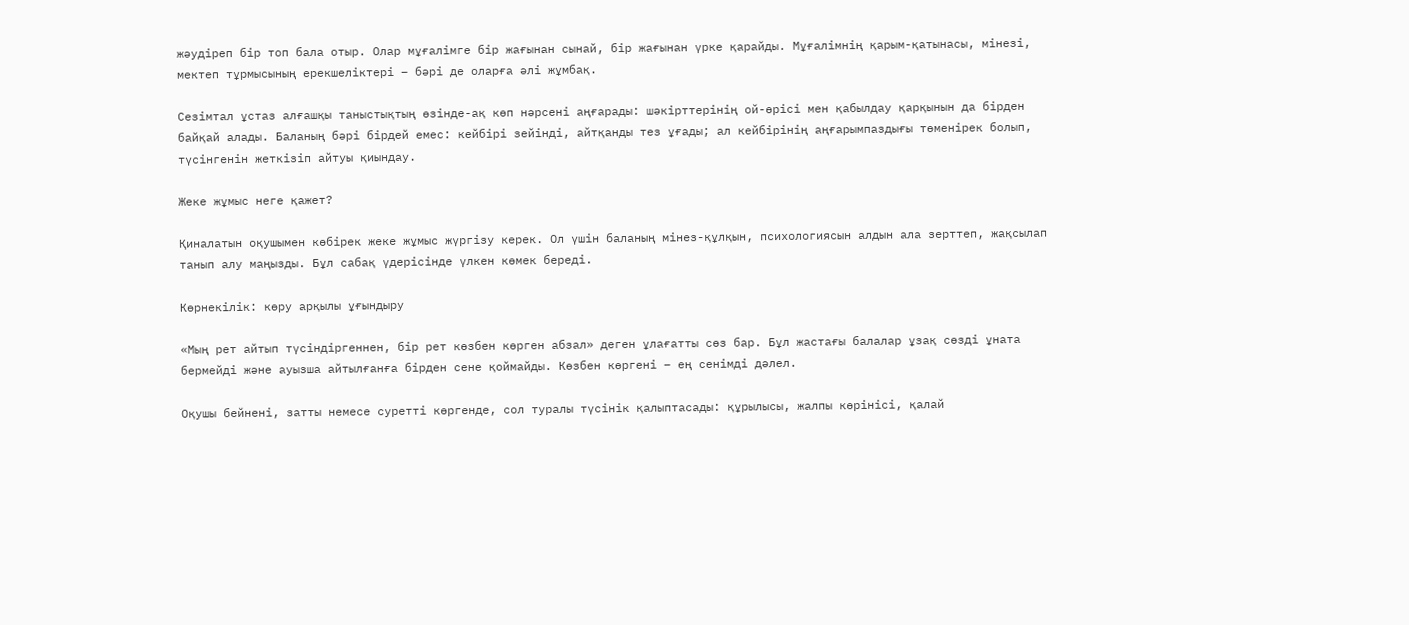жәудіреп бір топ бала отыр. Олар мұғалімге бір жағынан сынай, бір жағынан үрке қарайды. Мұғалімнің қарым-қатынасы, мінезі, мектеп тұрмысының ерекшеліктері – бәрі де оларға әлі жұмбақ.

Сезімтал ұстаз алғашқы таныстықтың өзінде-ақ көп нәрсені аңғарады: шәкірттерінің ой-өрісі мен қабылдау қарқынын да бірден байқай алады. Баланың бәрі бірдей емес: кейбірі зейінді, айтқанды тез ұғады; ал кейбірінің аңғарымпаздығы төменірек болып, түсінгенін жеткізіп айтуы қиындау.

Жеке жұмыс неге қажет?

Қиналатын оқушымен көбірек жеке жұмыс жүргізу керек. Ол үшін баланың мінез-құлқын, психологиясын алдын ала зерттеп, жақсылап танып алу маңызды. Бұл сабақ үдерісінде үлкен көмек береді.

Көрнекілік: көру арқылы ұғындыру

«Мың рет айтып түсіндіргеннен, бір рет көзбен көрген абзал» деген ұлағатты сөз бар. Бұл жастағы балалар ұзақ сөзді ұната бермейді және ауызша айтылғанға бірден сене қоймайды. Көзбен көргені – ең сенімді дәлел.

Оқушы бейнені, затты немесе суретті көргенде, сол туралы түсінік қалыптасады: құрылысы, жалпы көрінісі, қалай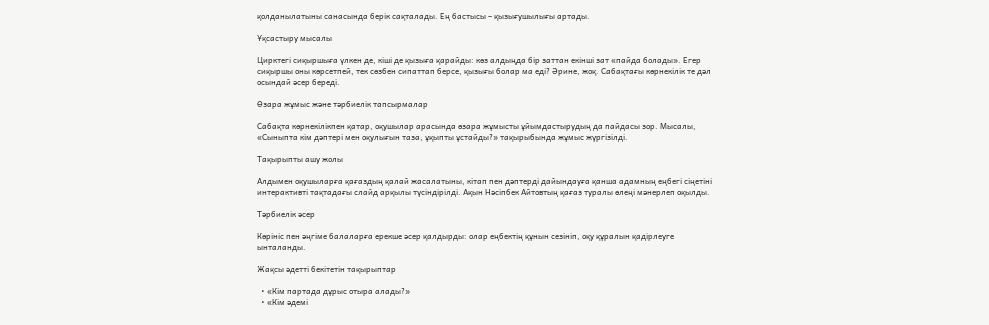қолданылатыны санасында берік сақталады. Ең бастысы – қызығушылығы артады.

Ұқсастыру мысалы

Цирктегі сиқыршыға үлкен де, кіші де қызыға қарайды: көз алдыңда бір заттан екінші зат «пайда болады». Егер сиқыршы оны көрсетпей, тек сөзбен сипаттап берсе, қызығы болар ма еді? Әрине, жоқ. Сабақтағы көрнекілік те дәл осындай әсер береді.

Өзара жұмыс және тәрбиелік тапсырмалар

Сабақта көрнекілікпен қатар, оқушылар арасында өзара жұмысты ұйымдастырудың да пайдасы зор. Мысалы, «Сыныпта кім дәптері мен оқулығын таза, ұқыпты ұстайды?» тақырыбында жұмыс жүргізілді.

Тақырыпты ашу жолы

Алдымен оқушыларға қағаздың қалай жасалатыны, кітап пен дәптерді дайындауға қанша адамның еңбегі сіңетіні интерактивті тақтадағы слайд арқылы түсіндірілді. Ақын Нәсіпбек Айтовтың қағаз туралы өлеңі мәнерлеп оқылды.

Тәрбиелік әсер

Көрініс пен әңгіме балаларға ерекше әсер қалдырды: олар еңбектің құнын сезініп, оқу құралын қадірлеуге ынталанды.

Жақсы әдетті бекітетін тақырыптар

  • «Кім партада дұрыс отыра алады?»
  • «Кім әдемі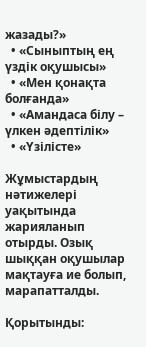жазады?»
  • «Сыныптың ең үздік оқушысы»
  • «Мен қонақта болғанда»
  • «Амандаса білу – үлкен әдептілік»
  • «Үзілісте»

Жұмыстардың нәтижелері уақытында жарияланып отырды. Озық шыққан оқушылар мақтауға ие болып, марапатталды.

Қорытынды: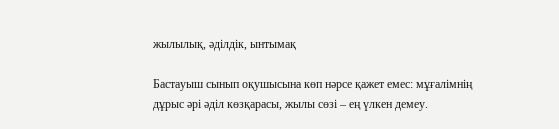жылылық, әділдік, ынтымақ

Бастауыш сынып оқушысына көп нәрсе қажет емес: мұғалімнің дұрыс әрі әділ көзқарасы, жылы сөзі – ең үлкен демеу.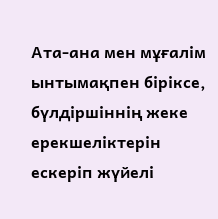Ата-ана мен мұғалім ынтымақпен біріксе, бүлдіршіннің жеке ерекшеліктерін ескеріп жүйелі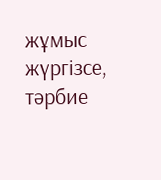жұмыс жүргізсе, тәрбие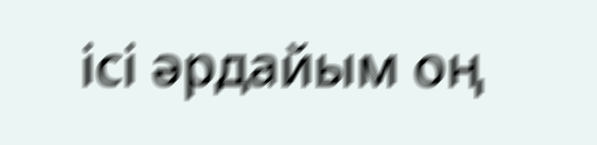ісі әрдайым оң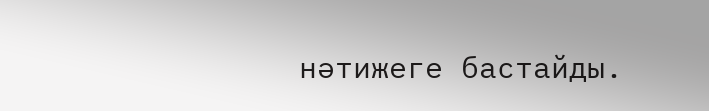нәтижеге бастайды.